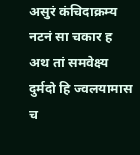असुरं कंचिदाक्रम्य नटनं सा चकार ह
अथ तां समवेक्ष्य दुर्मदो हि ज्वलयामास च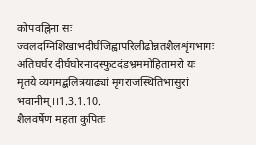कोपवह्निना सः
ज्वलदग्निशिखाभदीर्घजिह्वापरिलीढोन्नतशैलशृंगभागः
अतिघर्घर दीर्घघोरनादस्फुटदंडभ्रममोहितामरो यः
मृतये व्यगमद्बलित्रयाढ्यां मृगराजस्थितिभासुरां भवानीम्।।1.3.1.10.
शैलवर्षेण महता कुपितः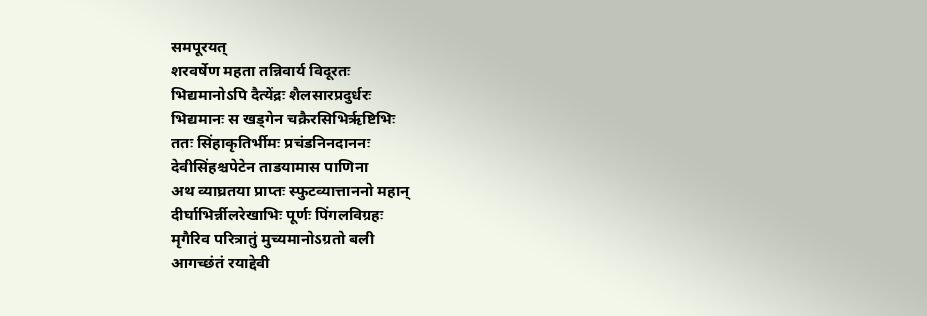समपूरयत्
शरवर्षेण महता तन्निवार्य विदूरतः
भिद्यमानोऽपि दैत्येंद्रः शैलसारप्रदुर्धरः
भिद्यमानः स खड्गेन चक्रैरसिभिर्ऋष्टिभिः
ततः सिंहाकृतिर्भीमः प्रचंडनिनदाननः
देवीसिंहश्चपेटेन ताडयामास पाणिना
अथ व्याघ्रतया प्राप्तः स्फुटव्यात्ताननो महान्
दीर्घाभिर्न्नीलरेखाभिः पूर्णः पिंगलविग्रहः
मृगैरिव परित्रातुं मुच्यमानोऽग्रतो बली
आगच्छंतं रयाद्देवी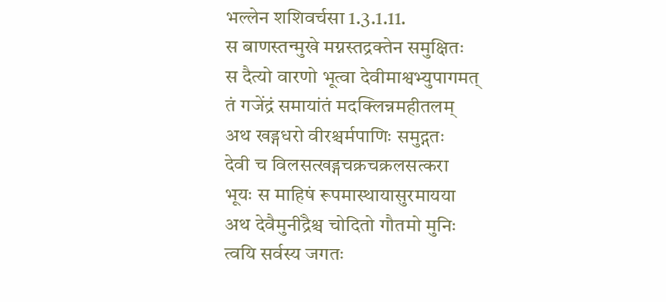भल्लेन शशिवर्चसा 1.3.1.11.
स बाणस्तन्मुखे मग्नस्तद्रक्तेन समुक्षितः
स दैत्यो वारणो भूत्वा देवीमाश्वभ्युपागमत्
तं गजेंद्रं समायांतं मदक्लिन्नमहीतलम्
अथ खड्गधरो वीरश्चर्मपाणिः समुद्गतः
देवी च विलसत्खड्गचक्रचक्रलसत्करा
भूयः स माहिषं रूपमास्थायासुरमायया
अथ देवैमुनींद्रैश्च चोदितो गौतमो मुनिः
त्वयि सर्वस्य जगतः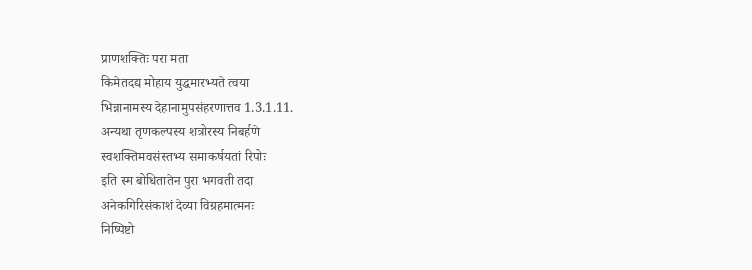प्राणशक्तिः परा मता
किमेतदद्य मोहाय युद्धमारभ्यते त्वया
भिन्नानामस्य देहानामुपसंहरणात्तव 1.3.1.11.
अन्यथा तृणकल्पस्य शत्रोरस्य निबर्हणे
स्वशक्तिमवसंस्तभ्य समाकर्षयतां रिपोः
इति स्म बोधितातेन पुरा भगवती तदा
अनेकगिरिसंकाशं देव्या विग्रहमात्मनः
निष्पिष्टो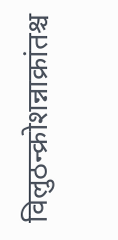विलुठन्क्रोशन्नाक्रांतश्च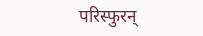परिस्फुरन्